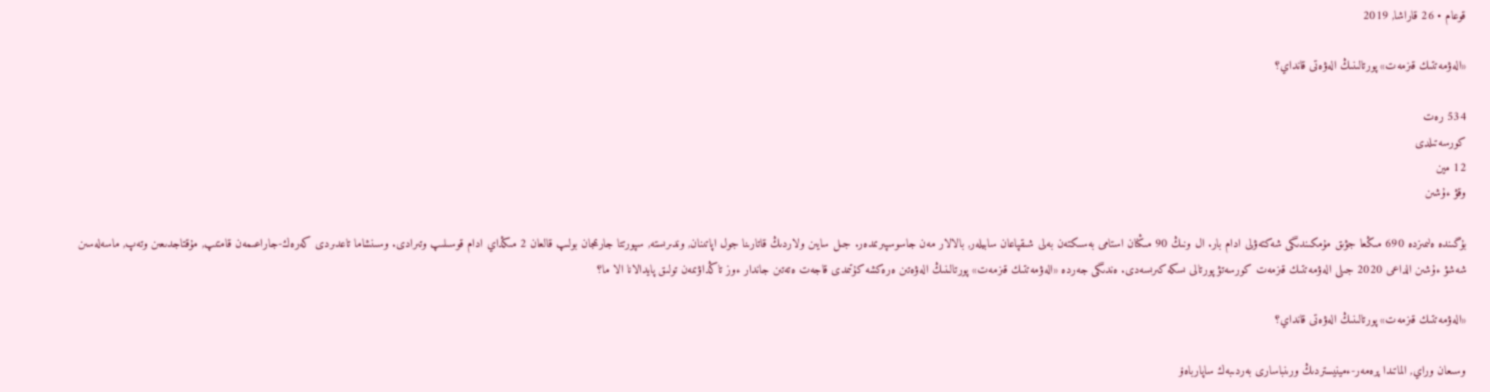قوعام • 26 قاراشا, 2019

«الەۋمەتتىك قىزمەت» پورتالىنىڭ الەۋەتى قانداي؟

534 رەت
كورسەتىلدى
12 مين
وقۋ ءۇشىن

بۇگىندە ەلىمىزدە 690 مىڭعا جۋىق مۇمكىندىگى شەكتەۋلى ادام بار. ال ونىڭ 90 مىڭنان استامى بەسىكتەن بەلى شىقپاعان سابيلەر, بالالار مەن جاسوسپىرىمدەر. جىل سايىن ولاردىڭ قاتارىنا جول اپاتىنان, وندىرىستە, سپورتتا جارىمجان بولىپ قالعان 2 مىڭداي ادام قوسىلىپ وتىرادى. وسىنشاما تاعدىردى كەرەك-جاراعىمەن قامتىپ, مۇقتاجدىعىن وتەپ, ماسەلەسىن شەشۋ ءۇشىن الداعى 2020 جىلى الەۋمەتتىك قىزمەت كورسەتۋ پورتالى ىسكە كىرىسەدى. ەندىگى جەردە «الەۋمەتتىك قىزمەت» پورتالىنىڭ الەۋەتىن ەرەكشە كۇتىمدى قاجەت ەتەتىن جاندار ءوز تاڭداۋىمەن تولىق پايدالانا الا ما؟

«الەۋمەتتىك قىزمەت» پورتالىنىڭ الەۋەتى قانداي؟

وسىعان وراي, الماتىدا پرەمەر-ءمينيستردىڭ ورىنباسارى بەردىبەك ساپارباەۆ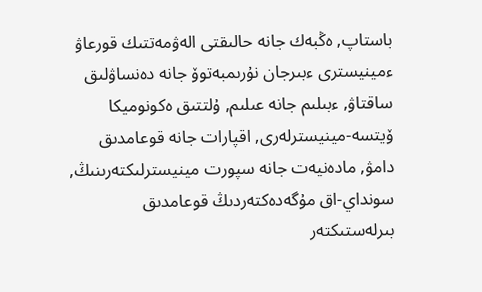باستاپ, ەڭبەك جانە حالىقتى الەۋمەتتىك قورعاۋ ءمينيسترى ءبىرجان نۇرىمبەتوۆ جانە دەنساۋلىق ساقتاۋ, ءبىلىم جانە عىلىم, ۇلتتىق ەكونوميكا ۆيتسە-مينيسترلەرى, اقپارات جانە قوعامدىق دامۋ, مادەنيەت جانە سپورت مينيسترلىكتەرىنىڭ, سونداي-اق مۇگەدەكتەردىڭ قوعامدىق بىرلەستىكتەر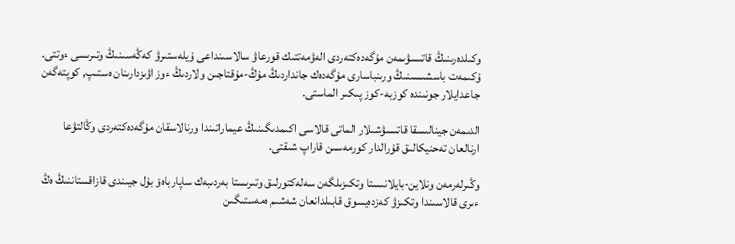وكىلدەرىنىڭ قاتىسۋىمەن مۇگەدەكتەردى الەۋمەتتىك قورعاۋ سالاسىنداعى ۇيلەستىرۋ كەڭەسىنىڭ وتىرىسى ءوتتى. ۇكىمەت باسشىسىنىڭ ورىنباسارى مۇگەدەك جانداردىڭ مۇڭ-مۇقتاجىن ولاردىڭ ءوز اۋىزدارىنان ەستىپ, كوپتەگەن جاعدايلار جونىندە كوزبە-كوز پىكىر الماستى.

الدىمەن جينالىسقا قاتىسۋشىلار الماتى قالاسى اكىمدىگىنىڭ عيماراتىندا ورنالاسقان مۇگەدەكتەردى وڭالتۋعا ارنالعان تەحنيكالىق قۇرالدار كورمەسىن قاراپ شىقتى.

وڭىرلەرمەن ونلاين-بايلانىستا وتكىزىلگەن سەلەكتورلىق وتىرىستا بەردىبەك ساپارباەۆ بۇل جيىندى قازاقستاننىڭ ەڭ ءىرى قالاسىندا وتكىزۋ كەزدەيسوق قابىلدانعان شەشىم ەمەستىگىن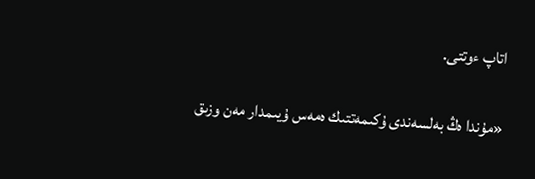اتاپ ءوتتى.

«مۇندا ەڭ بەلسەندى ۇكىمەتتىك ەمەس ۇيىمدار مەن وزىق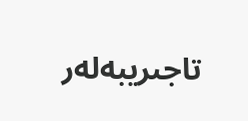تاجىريبەلەر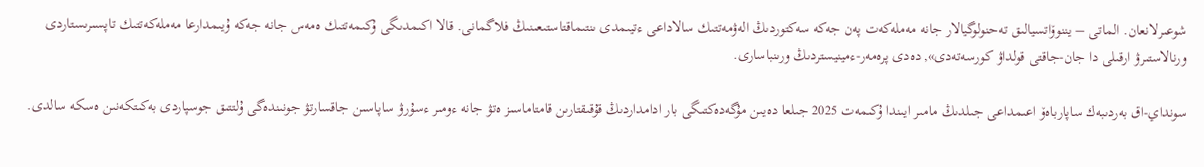شوعىرلانعان. الماتى – يننوۆاتسيالىق تەحنولوگيالار جانە مەملەكەت پەن جەكە سەكتوردىڭ الەۋمەتتىك سالاداعى ءتيىمدى ىنتىماقتاستىعىنىڭ فلاگمانى. قالا اكىمدىگى ۇكىمەتتىك ەمەس جانە جەكە ۇيىمدارعا مەملەكەتتىك تاپسىرىستاردى ورنالاستىرۋ ارقىلى دا جان-جاقتى قولداۋ كورسەتەدى», دەدى پرەمەر-ءمينيستردىڭ ورىنباسارى.

سونداي-اق بەردىبەك ساپارباەۆ اعىمداعى جىلدىڭ مامىر ايىندا ۇكىمەت 2025 جىلعا دەيىن مۇگەدەكتىگى بار ادامداردىڭ قۇقىقتارىن قامتاماسىز ەتۋ جانە ءومىر ءسۇرۋ ساپاسىن جاقسارتۋ جونىندەگى ۇلتتىق جوسپاردى بەكىتكەنىن ەسكە سالدى.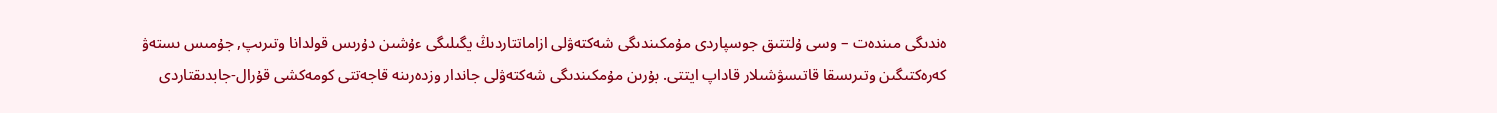ەندىگى مىندەت – وسى ۇلتتىق جوسپاردى مۇمكىندىگى شەكتەۋلى ازاماتتاردىڭ يگىلىگى ءۇشىن دۇرىس قولدانا وتىرىپ, جۇمىس ىستەۋ كەرەكتىگىن وتىرىسقا قاتىسۋشىلار قاداپ ايتتى. بۇرىن مۇمكىندىگى شەكتەۋلى جاندار وزدەرىنە قاجەتتى كومەكشى قۇرال-جابدىقتاردى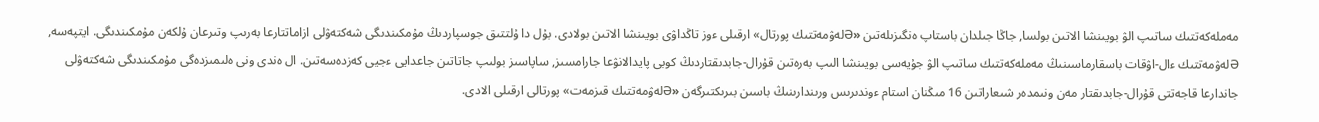مەملەكەتتىك ساتىپ الۋ بويىنشا الاتىن بولسا, جاڭا جىلدان باستاپ ەنگىزىلەتىن «Əلەۋمەتتىك پورتال» ارقىلى ءوز تاڭداۋى بويىنشا الاتىن بولادى. بۇل دا ۇلتتىق جوسپاردىڭ مۇمكىندىگى شەكتەۋلى ازاماتتارعا بەرىپ وتىرعان ۇلكەن مۇمكىندىگى. ايتپەسە, Əلەۋمەتتىك ءال-اۋقات باسقارماسىنىڭ مەملەكەتتىك ساتىپ الۋ جۇيەسى بويىنشا الىپ بەرەتىن قۇرال-جابدىقتاردىڭ كوبى پايدالانۋعا جارامسىز, ساپاسىز بولىپ جاتاتىن جاعدايى ءجيى كەزدەسەتىن. ال ەندى ونى ەلىمىزدەگى مۇمكىندىگى شەكتەۋلى جاندارعا قاجەتتى قۇرال-جابدىقتار مەن ونىمدەر شىعاراتىن 16 مىڭنان استام ءوندىرىس ورىندارىنىڭ باسىن بىرىكتىرگەن «Əلەۋمەتتىك قىزمەت» پورتالى ارقىلى الادى.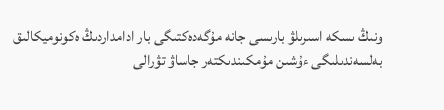ونىڭ ىسكە اسىرىلۋ بارىسى جانە مۇگەدەكتىگى بار ادامداردىڭ ەكونوميكالىق بەلسەندىلىگى ءۇشىن مۇمكىندىكتەر جاساۋ تۋرالى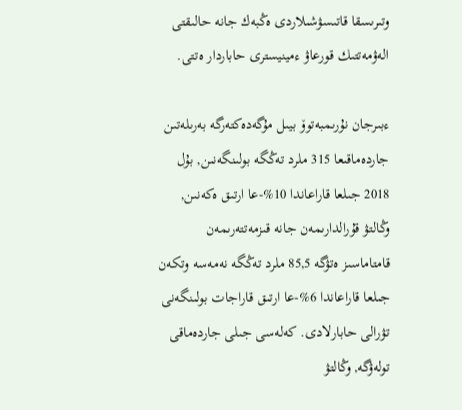وتىرىسقا قاتىسۋشىلاردى ەڭبەك جانە حالىقتى الەۋمەتتىك قورعاۋ ءمينيسترى حاباردار ەتتى.

ءبىرجان نۇرىمبەتوۆ بيىل مۇگەدەكتەرگە بەرىلەتىن جاردەماقىعا 315 ملرد تەڭگە بولىنگەنىن, بۇل 2018 جىلعا قاراعاندا 10%-عا ارتىق ەكەنىن, وڭالتۋ قۇرالدارىمەن جانە قىزمەتتەرىمەن قامتاماسىز ەتۋگە 85,5 ملرد تەڭگە نەمەسە وتكەن جىلعا قاراعاندا 6%-عا ارتىق قاراجات بولىنگەنى تۋرالى حابارلادى. كەلەسى جىلى جاردەماقى تولەۋگە, وڭالتۋ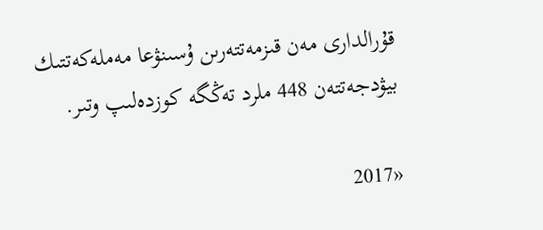قۇرالدارى مەن قىزمەتتەرىن ۇسىنۋعا مەملەكەتتىك بيۋدجەتتەن 448 ملرد تەڭگە كوزدەلىپ وتىر.

«2017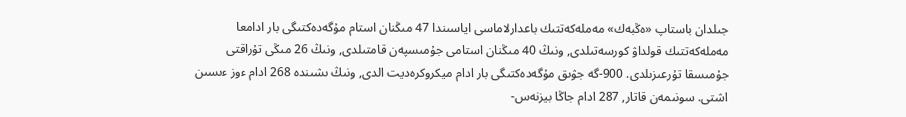جىلدان باستاپ «ەڭبەك» مەملەكەتتىك باعدارلاماسى اياسىندا 47 مىڭنان استام مۇگەدەكتىگى بار ادامعا مەملەكەتتىك قولداۋ كورسەتىلدى, ونىڭ 40 مىڭنان استامى جۇمىسپەن قامتىلدى, ونىڭ 26 مىڭى تۇراقتى جۇمىسقا تۇرعىزىلدى. 900-گە جۋىق مۇگەدەكتىگى بار ادام ميكروكرەديت الدى, ونىڭ ىشىندە 268 ادام ءوز ءىسىن اشتى. سونىمەن قاتار, 287 ادام جاڭا بيزنەس-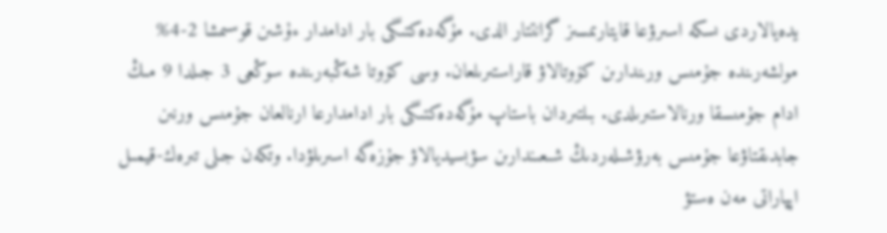يدەيالاردى ىسكە اسىرۋعا قايتارىمسىز گرانتتار الدى. مۇگەدەكتىگى بار ادامدار ءۇشىن قوسىمشا 2-4% مولشەرىندە جۇمىس ورىندارىن كۆوتالاۋ قاراستىرىلعان. وسى كۆوتا شەڭبەرىندە سوڭعى 3 جىلدا 9 مىڭ ادام جۇمىسقا ورنالاستىرىلدى. بىلتىردان باستاپ مۇگەدەكتىگى بار ادامدارعا ارنالعان جۇمىس ورنىن جابدىقتاۋعا جۇمىس بەرۋشىلەردىڭ شىعىندارىن سۋبسيديالاۋ جۇزەگە اسىرىلۋدا. وتكەن جىلى تىرەك-قيمىل اپپاراتى مەن ەستۋ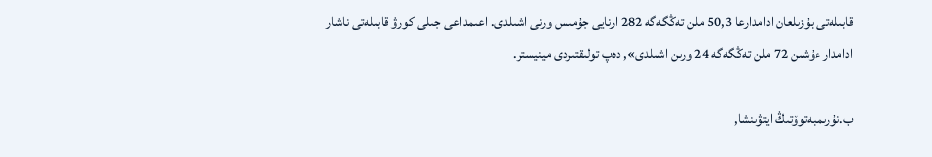قابىلەتى بۇزىلعان ادامدارعا 50,3 ملن تەڭگەگە 282 ارنايى جۇمىس ورنى اشىلدى. اعىمداعى جىلى كورۋ قابىلەتى ناشار ادامدار ءۇشىن 72 ملن تەڭگەگە 24 ورىن اشىلدى», دەپ تولىقتىردى مينيستر.

ب.نۇرىمبەتوۆتىڭ ايتۋىنشا,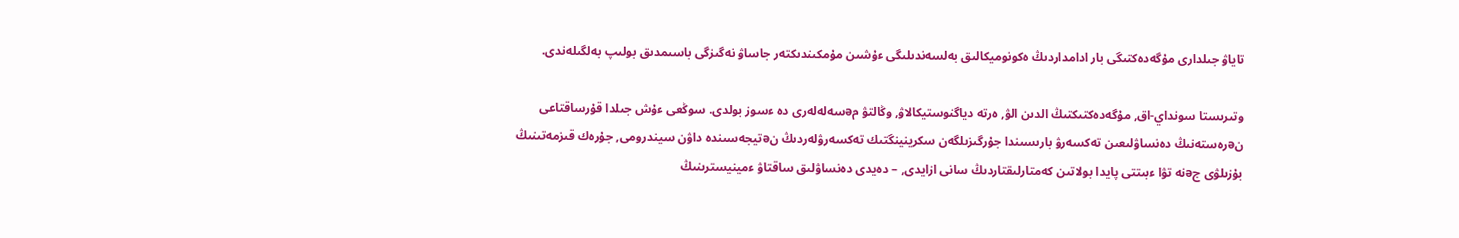تاياۋ جىلدارى مۇگەدەكتىگى بار ادامداردىڭ ەكونوميكالىق بەلسەندىلىگى ءۇشىن مۇمكىندىكتەر جاساۋ نەگىزگى باسىمدىق بولىپ بەلگىلەندى.

وتىرىستا سونداي-اق, مۇگەدەكتىكتىڭ الدىن الۋ, ەرتە دياگنوستيكالاۋ, وڭالتۋ مəسەلەلەرى دە ءسوز بولدى. سوڭعى ءۇش جىلدا قۇرساقتاعى نəرەستەنىڭ دەنساۋلىعىن تەكسەرۋ بارىسىندا جۇرگىزىلگەن سكرينينگتىك تەكسەرۋلەردىڭ نəتيجەسىندە داۋن سيندرومى, جۇرەك قىزمەتىنىڭ بۇزىلۋى جəنە تۋا ءبىتتى پايدا بولاتىن كەمتارلىقتاردىڭ سانى ازايدى, – دەيدى دەنساۋلىق ساقتاۋ ءمينيسترىنىڭ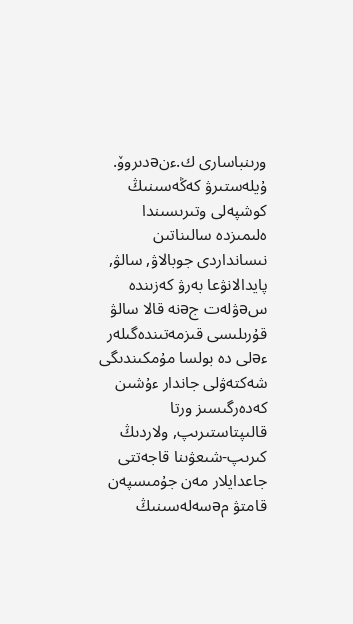ورىنباسارى ك.ءنəدىروۆ. ۇيلەستىرۋ كەڭەسىنىڭ كوشپەلى وتىرىسىندا ەلىمىزدە سالىناتىن نىسانداردى جوبالاۋ, سالۋ, پايدالانۋعا بەرۋ كەزىندە سəۋلەت جəنە قالا سالۋ قۇرىلىسى قىزمەتىندەگىلەر ءəلى دە بولسا مۇمكىندىگى شەكتەۋلى جاندار ءۇشىن كەدەرگىسىز ورتا قالىپتاستىرىپ, ولاردىڭ كىرىپ-شىعۋىنا قاجەتتى جاعدايلار مەن جۇمىسپەن قامتۋ مəسەلەسىنىڭ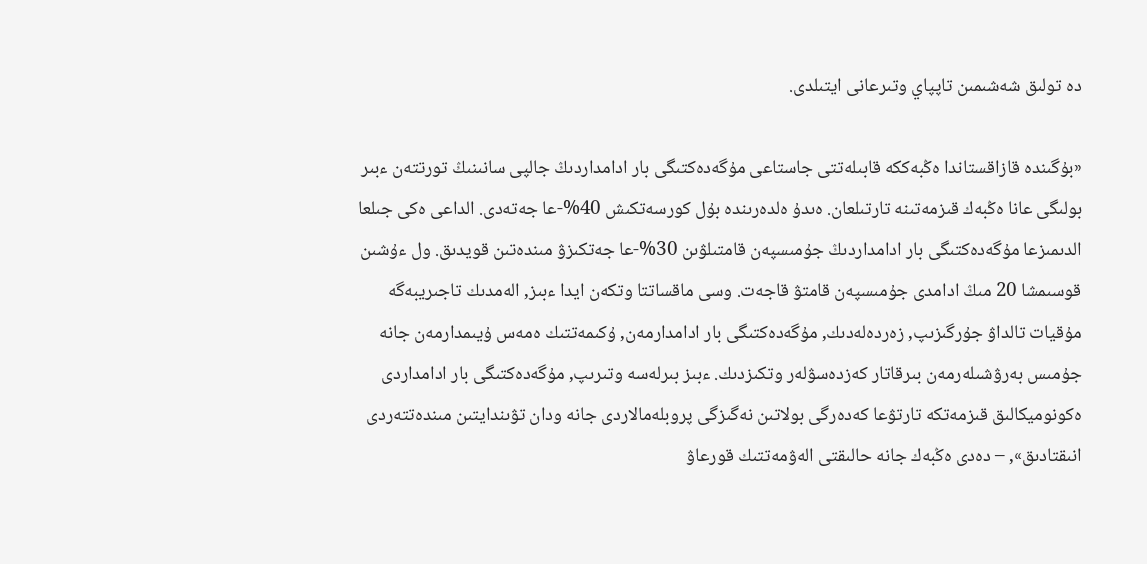دە تولىق شەشىمىن تاپپاي وتىرعانى ايتىلدى.

«بۇگىندە قازاقستاندا ەڭبەككە قابىلەتتى جاستاعى مۇگەدەكتىگى بار ادامداردىڭ جالپى سانىنىڭ تورتتەن ءبىر بولىگى عانا ەڭبەك قىزمەتىنە تارتىلعان. ەىدۇ ەلدەرىندە بۇل كورسەتكىش 40%-عا جەتەدى. الداعى ەكى جىلعا الدىمىزعا مۇگەدەكتىگى بار ادامداردىڭ جۇمىسپەن قامتىلۋىن 30%-عا جەتكىزۋ مىندەتىن قويدىق. ول ءۇشىن قوسىمشا 20 مىڭ ادامدى جۇمىسپەن قامتۋ قاجەت. وسى ماقساتتا وتكەن ايدا ءبىز, الەمدىك تاجىريبەگە مۇقيات تالداۋ جۇرگىزىپ, زەردەلەدىك, مۇگەدەكتىگى بار ادامدارمەن, ۇكىمەتتىك ەمەس ۇيىمدارمەن جانە جۇمىس بەرۋشىلەرمەن بىرقاتار كەزدەسۋلەر وتكىزدىك. ءبىز بىرلەسە وتىرىپ, مۇگەدەكتىگى بار ادامداردى ەكونوميكالىق قىزمەتكە تارتۋعا كەدەرگى بولاتىن نەگىزگى پروبلەمالاردى جانە ودان تۋىندايتىن مىندەتتەردى انىقتادىق», – دەدى ەڭبەك جانە حالىقتى الەۋمەتتىك قورعاۋ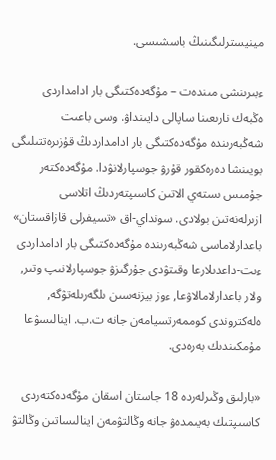مينيسترلىگىنىڭ باسشىسى.

ءبىرىنشى مىندەت – مۇگەدەكتىگى بار ادامداردى ەڭبەك نارىعىنا ساپالى دايىنداۋ. وسى باعىت شەڭبەرىندە مۇگەدەكتىگى بار ادامداردىڭ قۇزىرەتتىلىگى بويىنشا دەرەكقور قۇرۋ جوسپارلانۋدا. مۇگەدەكتەر جۇمىس ىستەي الاتىن كاسىپتەردىڭ اتلاسى ازىرلەنەتىن بولادى. سونداي-اق «تسيفرلى قازاقستان» باعدارلاماسى شەڭبەرىندە مۇگەدەكتىگى بار ادامداردى ءىت-داعدىلارعا وقىتۋدى جۇرگىزۋ جوسپارلانىپ وتىر, ولار باعدارلامالاۋعا, ءوز بيزنەسىن ىلگەرىلەتۋگە, ەلەكتروندى كوممەرتسيامەن جانە ت.ب. اينالىسۋعا مۇمكىندىك بەرەدى.

«بارلىق وڭىرلەردە 18 جاستان اسقان مۇگەدەكتەردى كاسىپتىك بەيىمدەۋ جانە وڭالتۋمەن اينالىساتىن وڭالتۋ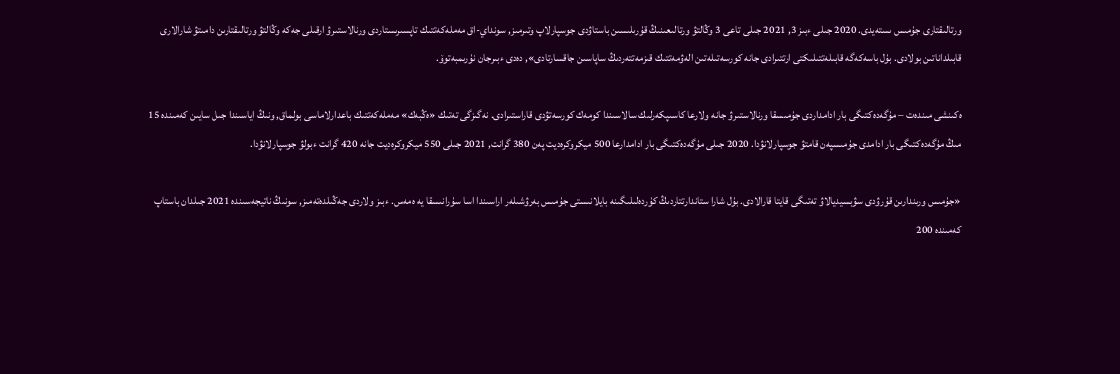ورتالىقتارى جۇمىس ىستەيدى. 2020 جىلى ءبىز 3, 2021 جىلى تاعى 3 وڭالتۋ ورتالىعىنىڭ قۇرىلىسىن باستاۋدى جوسپارلاپ وتىرمىز, سونداي-اق مەملەكەتتىك تاپسىرىستاردى ورنالاستىرۋ ارقىلى جەكە وڭالتۋ ورتالىقتارىن دامىتۋ شارالارى قابىلداناتىن بولادى. بۇل باسەكەگە قابىلەتتىلىكتى ارتتىرادى جانە كورسەتىلەتىن الەۋمەتتىك قىزمەتتەردىڭ ساپاسىن جاقسارتادى», دەدى ءبىرجان نۇرىمبەتوۆ.

ەكىنشى مىندەت – مۇگەدەكتىگى بار ادامداردى جۇمىسقا ورنالاستىرۋ جانە ولارعا كاسىپكەرلىك سالاسىندا كومەك كورسەتۋدى قاراستىرادى. نەگىزگى تەتىك «ەڭبەك» مەملەكەتتىك باعدارلاماسى بولماق, ونىڭ اياسىندا جىل سايىن كەمىندە 15 مىڭ مۇگەدەكتىگى بار ادامدى جۇمىسپەن قامتۋ جوسپارلانۋدا. 2020 جىلى مۇگەدەكتىگى بار ادامدارعا 500 ميكروكرەديت پەن 380 گرانت, 2021 جىلى 550 ميكروكرەديت جانە 420 گرانت ءبولۋ جوسپارلانۋدا.

«جۇمىس ورىندارىن قۇرۋدى سۋبسيديالاۋ تەتىگى قايتا قارالادى. بۇل شارا ستاندارتتاردىڭ كۇردەلىلىگىنە بايلانىستى جۇمىس بەرۋشىلەر اراسىندا اسا سۇرانىسقا يە ەمەس. ءبىز ولاردى جەڭىلدەتەمىز, سونىڭ ناتيجەسىندە 2021 جىلدان باستاپ كەمىندە 200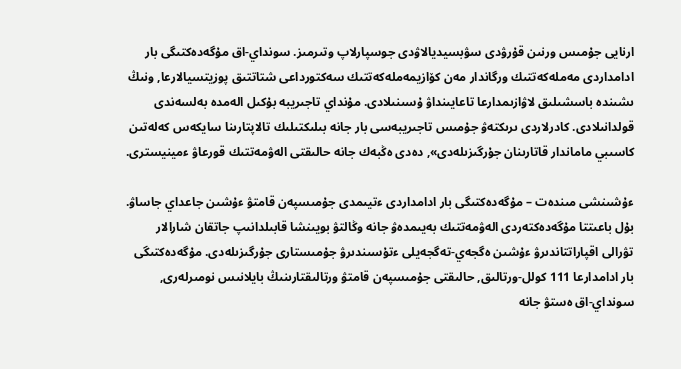ارنايى جۇمىس ورنىن قۇرۋدى سۋبسيديالاۋدى جوسپارلاپ وتىرمىز. سونداي-اق مۇگەدەكتىگى بار ادامداردى مەملەكەتتىك ورگاندار مەن كۆازيمەملەكەتتىك سەكتورداعى شتاتتىق پوزيتسيالارعا, ونىڭ ىشىندە باسشىلىق لاۋازىمدارعا تاعايىنداۋ ۇسىنىلادى. مۇنداي تاجىريبە بۇكىل الەمدە بەلسەندى قولدانىلادى. كادرلاردى ىرىكتەۋ جۇمىس تاجىريبەسى بار جانە بىلىكتىلىك تالاپتارىنا سايكەس كەلەتىن كاسىبي ماماندار قاتارىنان جۇرگىزىلەدى», دەدى ەڭبەك جانە حالىقتى الەۋمەتتىك قورعاۋ ءمينيسترى.

ءۇشىنشى مىندەت – مۇگەدەكتىگى بار ادامداردى ءتيىمدى جۇمىسپەن قامتۋ ءۇشىن جاعداي جاساۋ. بۇل باعىتتا مۇگەدەكتەردى الەۋمەتتىك بەيىمدەۋ جانە وڭالتۋ بويىنشا قابىلدانىپ جاتقان شارالار تۋرالى اقپاراتتاندىرۋ ءۇشىن ەگجەي-تەگجەيلى ءتۇسىندىرۋ جۇمىستارى جۇرگىزىلەدى. مۇگەدەكتىگى بار ادامدارعا 111 كولل-ورتالىق, حالىقتى جۇمىسپەن قامتۋ ورتالىقتارىنىڭ بايلانىس نومىرلەرى, سونداي-اق ەستۋ جانە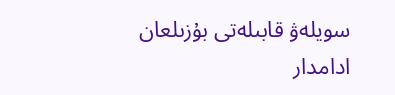سويلەۋ قابىلەتى بۇزىلعان ادامدار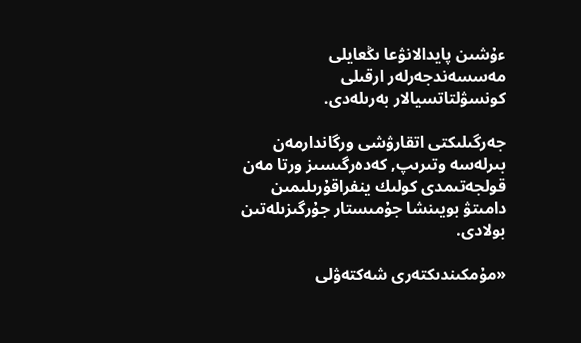ءۇشىن پايدالانۋعا ىڭعايلى مەسسەندجەرلەر ارقىلى كونسۋلتاتسيالار بەرىلەدى.

جەرگىلىكتى اتقارۋشى ورگاندارمەن بىرلەسە وتىرىپ, كەدەرگىسىز ورتا مەن قولجەتىمدى كولىك ينفراقۇرىلىمىن دامىتۋ بويىنشا جۇمىستار جۇرگىزىلەتىن بولادى.

«مۇمكىندىكتەرى شەكتەۋلى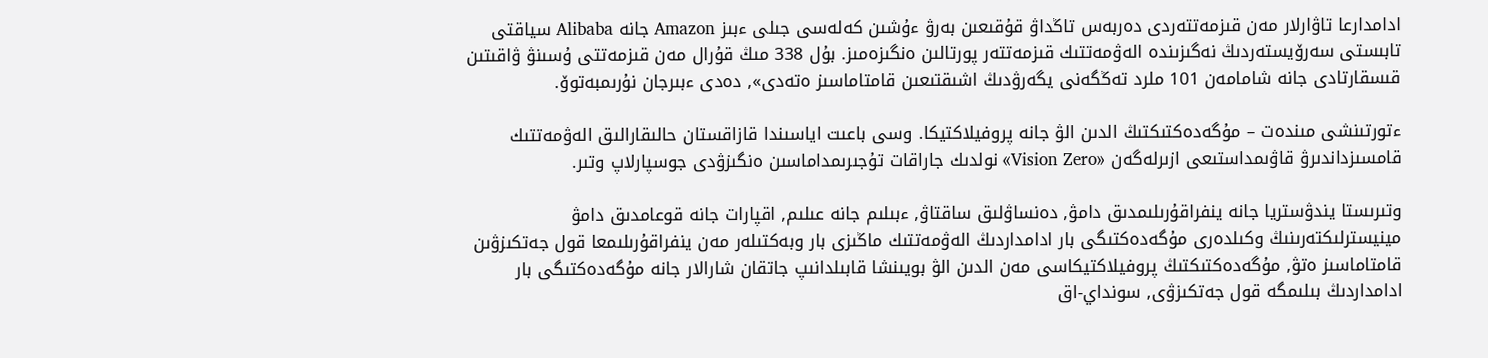ادامدارعا تاۋارلار مەن قىزمەتتەردى دەربەس تاڭداۋ قۇقىعىن بەرۋ ءۇشىن كەلەسى جىلى ءبىز Amazon جانە Alibaba سياقتى تابىستى سەرۆيستەردىڭ نەگىزىندە الەۋمەتتىك قىزمەتتەر پورتالىن ەنگىزەمىز. بۇل 338 مىڭ قۇرال مەن قىزمەتتى ۇسىنۋ ۋاقىتىن قىسقارتادى جانە شامامەن 101 ملرد تەڭگەنى يگەرۋدىڭ اشىقتىعىن قامتاماسىز ەتەدى», دەدى ءبىرجان نۇرىمبەتوۆ.

ءتورتىنشى مىندەت – مۇگەدەكتىكتىڭ الدىن الۋ جانە پروفيلاكتيكا. وسى باعىت اياسىندا قازاقستان حالىقارالىق الەۋمەتتىك قامسىزداندىرۋ قاۋىمداستىعى ازىرلەگەن «Vision Zero» نولدىك جاراقات تۇجىرىمداماسىن ەنگىزۋدى جوسپارلاپ وتىر.

وتىرىستا يندۋستريا جانە ينفراقۇرىلىمدىق دامۋ, دەنساۋلىق ساقتاۋ, ءبىلىم جانە عىلىم, اقپارات جانە قوعامدىق دامۋ مينيسترلىكتەرىنىڭ وكىلدەرى مۇگەدەكتىگى بار ادامداردىڭ الەۋمەتتىك ماڭىزى بار وبەكتىلەر مەن ينفراقۇرىلىمعا قول جەتكىزۋىن قامتاماسىز ەتۋ, مۇگەدەكتىكتىڭ پروفيلاكتيكاسى مەن الدىن الۋ بويىنشا قابىلدانىپ جاتقان شارالار جانە مۇگەدەكتىگى بار ادامداردىڭ بىلىمگە قول جەتكىزۋى, سونداي-اق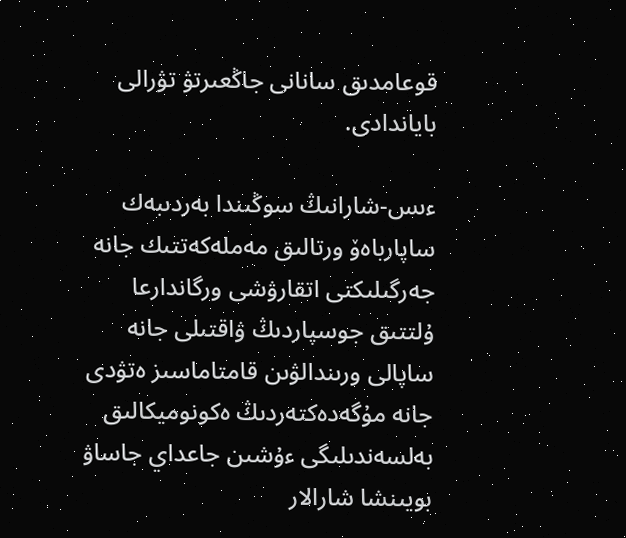قوعامدىق سانانى جاڭعىرتۋ تۋرالى باياندادى.

ءىس-شارانىڭ سوڭىندا بەردىبەك ساپارباەۆ ورتالىق مەملەكەتتىك جانە جەرگىلىكتى اتقارۋشى ورگاندارعا ۇلتتىق جوسپاردىڭ ۋاقتىلى جانە ساپالى ورىندالۋىن قامتاماسىز ەتۋدى جانە مۇگەدەكتەردىڭ ەكونوميكالىق بەلسەندىلىگى ءۇشىن جاعداي جاساۋ بويىنشا شارالار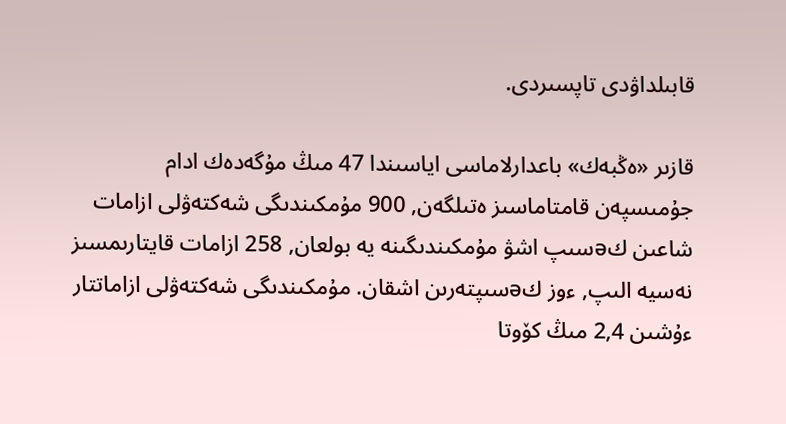قابىلداۋدى تاپسىردى.

قازىر «ەڭبەك» باعدارلاماسى اياسىندا 47 مىڭ مۇگەدەك ادام جۇمىسپەن قامتاماسىز ەتىلگەن, 900 مۇمكىندىگى شەكتەۋلى ازامات شاعىن كəسىپ اشۋ مۇمكىندىگىنە يە بولعان, 258 ازامات قايتارىمسىز نەسيە الىپ, ءوز كəسىپتەرىن اشقان. مۇمكىندىگى شەكتەۋلى ازاماتتار ءۇشىن 2,4 مىڭ كۆوتا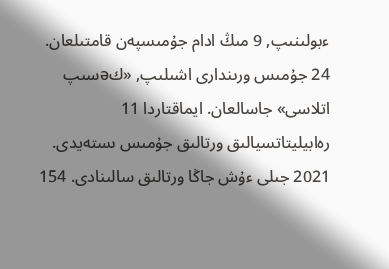ءبولىنىپ, 9 مىڭ ادام جۇمىسپەن قامتىلعان. 24 جۇمىس ورىندارى اشىلىپ, «كəسىپ اتلاسى» جاسالعان. ايماقتاردا 11 رەابيليتاتسيالىق ورتالىق جۇمىس ىستەيدى. 2021 جىلى ءۇش جاڭا ورتالىق سالىنادى. 154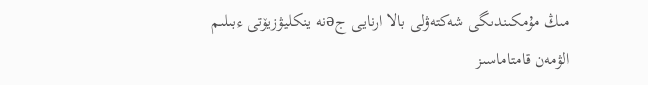مىڭ مۇمكىندىگى شەكتەۋلى بالا ارنايى جəنە ينكليۋزيۆتى ءبىلىم الۋمەن قامتاماسىز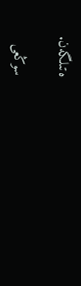ەتىلگەن.

سوڭعى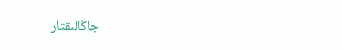جاڭالىقتار